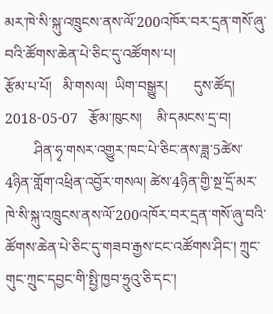མར་ཁེ་སི་སྐུ་འཁྲུངས་ནས་ལོ་200འཁོར་བར་དྲན་གསོ་ཞུ་བའི་ཚོགས་ཆེན་པེ་ཅིང་དུ་འཚོགས་པ།
རྩོམ་པ་པོ།   མི་གསལ།  ཡིག་བསྒྱུར།       དུས་ཚོད།   2018-05-07   རྩོམ་ཁུངས།    མི་དམངས་དྲ་བ།
        ཤིན་ཧྭ་གསར་འགྱུར་ཁང་པེ་ཅིང་ནས་ཟླ་5ཚེས་4ཉིན་གློག་འཕྲིན་འབྱོར་གསལ། ཚེས་4ཉིན་གྱི་སྔ་དྲོ་མར་ཁེ་སི་སྐུ་འཁྲུངས་ནས་ལོ་200འཁོར་བར་དྲན་གསོ་ཞུ་བའི་ཚོགས་ཆེན་པེ་ཅིང་དུ་གཟབ་རྒྱས་ངང་འཚོགས་ཤིང་། ཀྲུང་གུང་ཀྲུང་དབྱང་གི་སྤྱི་ཁྱབ་ཧྲུའུ་ཅི་དང་།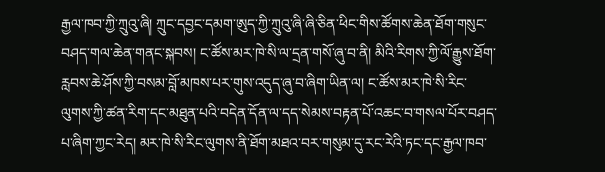རྒྱལ་ཁབ་ཀྱི་ཀྲུའུ་ཞི། ཀྲུང་དབྱང་དམག་ཨུད་ཀྱི་ཀྲུའུ་ཞི་ཞི་ཅིན་ཕིང་གིས་ཚོགས་ཆེན་ཐོག་གསུང་བཤད་གལ་ཆེན་གནང་སྐབས། ང་ཚོས་མར་ཁེ་སི་ལ་དྲན་གསོ་ཞུ་བ་ནི། མིའི་རིགས་ཀྱི་ལོ་རྒྱུས་ཐོག་རླབས་ཆེ་ཤོས་ཀྱི་བསམ་བློ་མཁས་པར་གུས་འདུད་ཞུ་བ་ཞིག་ཡིན་ལ། ང་ཚོས་མར་ཁེ་སི་རིང་ལུགས་ཀྱི་ཚན་རིག་དང་མཐུན་པའི་བདེན་དོན་ལ་དད་སེམས་བརྟན་པོ་འཆང་བ་གསལ་པོར་བཤད་པ་ཞིག་ཀྱང་རེད། མར་ཁེ་སི་རིང་ལུགས་ནི་ཐོག་མཐའ་བར་གསུམ་དུ་རང་རེའི་ཏང་དང་རྒྱལ་ཁབ་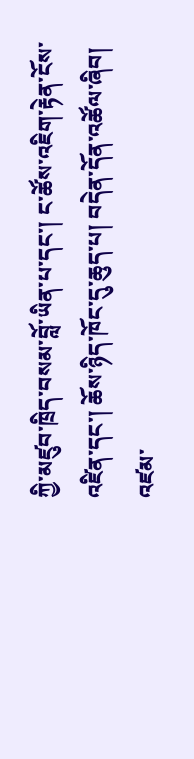ཀྱི་མཛུབ་ཁྲིད་བསམ་བློ་ཡིན་པ་དང་། ང་ཚོས་འཇིག་རྟེན་ངོས་འཛིན་དང་། ཆོས་ཉིད་ཁོང་དུ་ཆུད་པ། བདེན་དོན་འཚོལ་ཞིབ། འཛམ་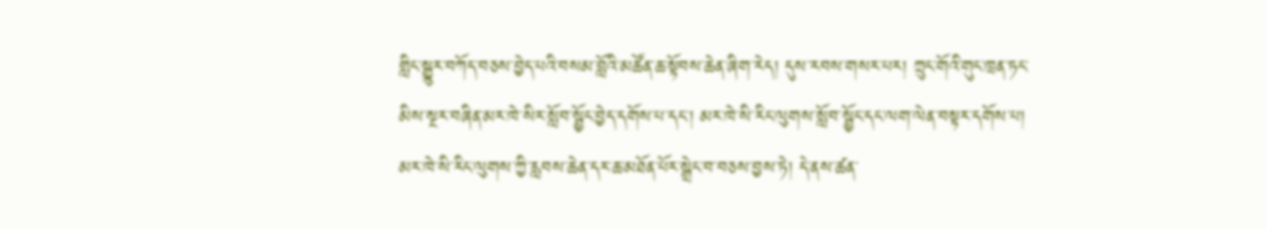གླིང་སྒྱུར་བཀོད་བཅས་བྱེད་པའི་བསམ་བློའི་མཚོན་ཆ་སྟོབས་ཆེན་ཞིག་རེད། དུས་རབས་གསར་པར། ཀྲུང་གོའི་གུང་ཁྲན་ཏང་མིས་སྔར་བཞིན་མར་ཁེ་སིར་སློབ་སྦྱོང་བྱེད་དགོས་པ་དང་། མར་ཁེ་སི་རིང་ལུགས་སློབ་སྦྱོང་དང་ལག་ལེན་བསྟར་དགོས་པ། མར་ཁེ་སི་རིང་ལུགས་ཀྱི་རླབས་ཆེན་དར་ཆ་མཐོན་པོར་སྒྲེང་བ་བཅས་བྱས་ཏེ། དེ་ནས་ཚན་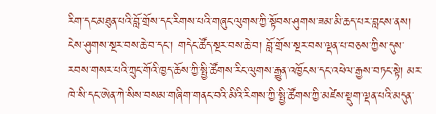རིག་དང་མཐུན་པའི་བློ་གྲོས་དང་རིགས་པའི་གཞུང་ལུགས་ཀྱི་སྟོབས་ཤུགས་ཟམ་མི་ཆད་པར་བླངས་ནས། ངེས་ཤུགས་སྔར་བས་ཆེ་བ་དང་། གདེང་ཚོད་སྔར་བས་ཆེ་བ། བློ་གྲོས་སྔར་བས་ལྡན་པ་བཅས་ཀྱིས་དུས་རབས་གསར་པའི་ཀྲུང་གོའི་ཁྱད་ཆོས་ཀྱི་སྤྱི་ཚོགས་རིང་ལུགས་རྒྱུན་འཁྱོངས་དང་འཕེལ་རྒྱས་བཏང་སྟེ། མར་ཁེ་སི་དང་ཨེན་ཀེ་སིས་བསམ་གཞིག་གནང་བའི་མིའི་རིགས་ཀྱི་སྤྱི་ཚོགས་ཀྱི་མཛེས་སྡུག་ལྡན་པའི་མདུན་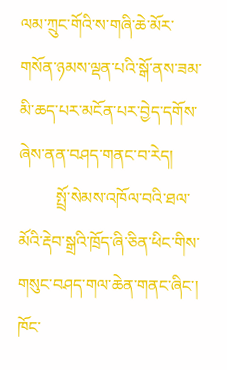ལམ་ཀྲུང་གོའི་ས་གཞི་ཆེ་མོར་གསོན་ཉམས་ལྡན་པའི་སྒོ་ནས་ཟམ་མི་ཆད་པར་མངོན་པར་བྱེད་དགོས་ཞེས་ནན་བཤད་གནང་བ་རེད།
         སྤྲོ་སེམས་འཁོལ་བའི་ཐལ་མོའི་རྡེབ་སྒྲའི་ཁྲོད་ཞི་ཅིན་ཕིང་གིས་གསུང་བཤད་གལ་ཆེན་གནང་ཞིང་། ཁོང་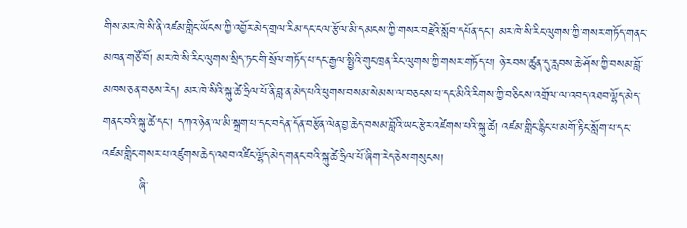གིས་མར་ཁེ་སི་ནི་འཛམ་གླིང་ཡོངས་ཀྱི་འབྱོར་མེད་གྲལ་རིམ་དང་ངལ་རྩོལ་མི་དམངས་ཀྱི་གསར་བརྗེའི་སློབ་དཔོན་དང་། མར་ཁེ་སི་རིང་ལུགས་ཀྱི་གསར་གཏོད་གནང་མཁན་གཙོ་བོ། མར་ཁེ་སི་རིང་ལུགས་སྲིད་ཏང་གི་སྲོལ་གཏོད་པ་དང་རྒྱལ་སྤྱིའི་གུང་ཁྲན་རིང་ལུགས་ཀྱི་གསར་གཏོད་པ། ཉེ་རབས་ཚུན་དུ་རླབས་ཆེ་ཤོས་ཀྱི་བསམ་བློ་མཁས་ཅན་བཅས་རེད། མར་ཁེ་སིའི་སྐུ་ཚེ་ཧྲིལ་པོ་ནི་བླ་ན་མེད་པའི་ཕུགས་བསམ་སེམས་ལ་བཅངས་པ་དང་མིའི་རིགས་ཀྱི་བཅིངས་འགྲོལ་ལ་འབད་འཐབ་ལྷོད་མེད་གནང་བའི་སྐུ་ཚེ་དང་། དཀའ་ཉེན་ལ་མི་སྐྲག་པ་དང་བདེན་དོན་བརྩོན་ལེན་བྱ་ཆེད་བསམ་བློའི་ཡང་རྩེར་འཛེགས་པའི་སྐུ་ཚེ། འཛམ་གླིང་རྙིང་པ་མགོ་རྟིང་སློག་པ་དང་འཛམ་གླིང་གསར་པ་འཛུགས་ཆེད་འཐབ་འཛིང་ལྷོད་མེད་གནང་བའི་སྐུ་ཚེ་ཧྲིལ་པོ་ཞིག་རེད་ཅེས་གསུངས།
         ཞི་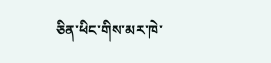ཅིན་ཕིང་གིས་མར་ཁེ་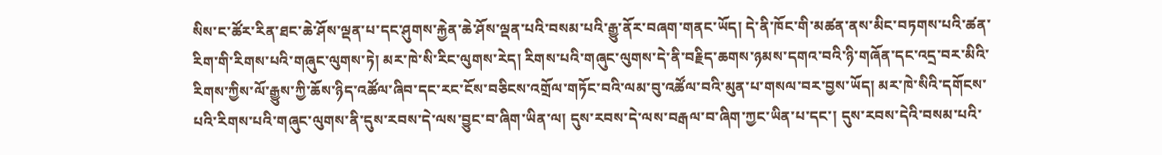སིས་ང་ཚོར་རིན་ཐང་ཆེ་ཤོས་ལྡན་པ་དང་ཤུགས་རྐྱེན་ཆེ་ཤོས་ལྡན་པའི་བསམ་པའི་རྒྱུ་ནོར་བཞག་གནང་ཡོད། དེ་ནི་ཁོང་གི་མཚན་ནས་མིང་བཏགས་པའི་ཚན་རིག་གི་རིགས་པའི་གཞུང་ལུགས་ཏེ། མར་ཁེ་སི་རིང་ལུགས་རེད། རིགས་པའི་གཞུང་ལུགས་དེ་ནི་བརྗིད་ཆགས་ཉམས་དགའ་བའི་ཉི་གཞོན་དང་འདྲ་བར་མིའི་རིགས་ཀྱིས་ལོ་རྒྱུས་ཀྱི་ཆོས་ཉིད་འཚོལ་ཞིབ་དང་རང་ངོས་བཅིངས་འགྲོལ་གཏོང་བའི་ལམ་བུ་འཚོལ་བའི་མུན་པ་གསལ་བར་བྱས་ཡོད། མར་ཁེ་སིའི་དགོངས་པའི་རིགས་པའི་གཞུང་ལུགས་ནི་དུས་རབས་དེ་ལས་བྱུང་བ་ཞིག་ཡིན་ལ། དུས་རབས་དེ་ལས་བརྒལ་བ་ཞིག་ཀྱང་ཡིན་པ་དང་། དུས་རབས་དེའི་བསམ་པའི་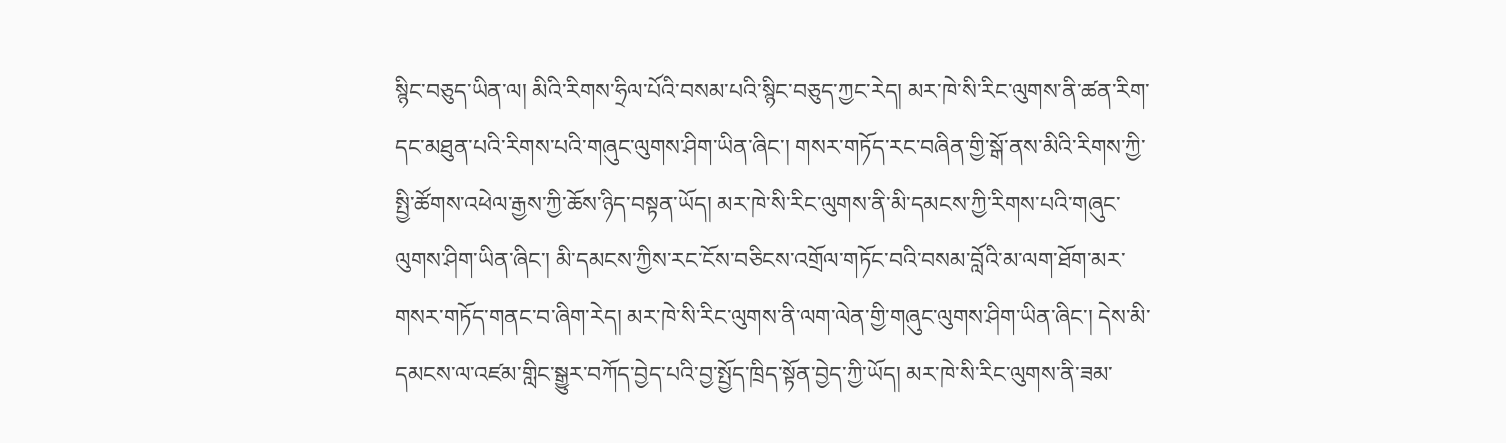སྙིང་བཅུད་ཡིན་ལ། མིའི་རིགས་ཧྲིལ་པོའི་བསམ་པའི་སྙིང་བཅུད་ཀྱང་རེད། མར་ཁེ་སི་རིང་ལུགས་ནི་ཚན་རིག་དང་མཐུན་པའི་རིགས་པའི་གཞུང་ལུགས་ཤིག་ཡིན་ཞིང་། གསར་གཏོད་རང་བཞིན་གྱི་སྒོ་ནས་མིའི་རིགས་ཀྱི་སྤྱི་ཚོགས་འཕེལ་རྒྱས་ཀྱི་ཆོས་ཉིད་བསྟན་ཡོད། མར་ཁེ་སི་རིང་ལུགས་ནི་མི་དམངས་ཀྱི་རིགས་པའི་གཞུང་ལུགས་ཤིག་ཡིན་ཞིང་། མི་དམངས་ཀྱིས་རང་ངོས་བཅིངས་འགྲོལ་གཏོང་བའི་བསམ་བློའི་མ་ལག་ཐོག་མར་གསར་གཏོད་གནང་བ་ཞིག་རེད། མར་ཁེ་སི་རིང་ལུགས་ནི་ལག་ལེན་གྱི་གཞུང་ལུགས་ཤིག་ཡིན་ཞིང་། དེས་མི་དམངས་ལ་འཛམ་གླིང་སྒྱུར་བཀོད་བྱེད་པའི་བྱ་སྤྱོད་ཁྲིད་སྟོན་བྱེད་ཀྱི་ཡོད། མར་ཁེ་སི་རིང་ལུགས་ནི་ཟམ་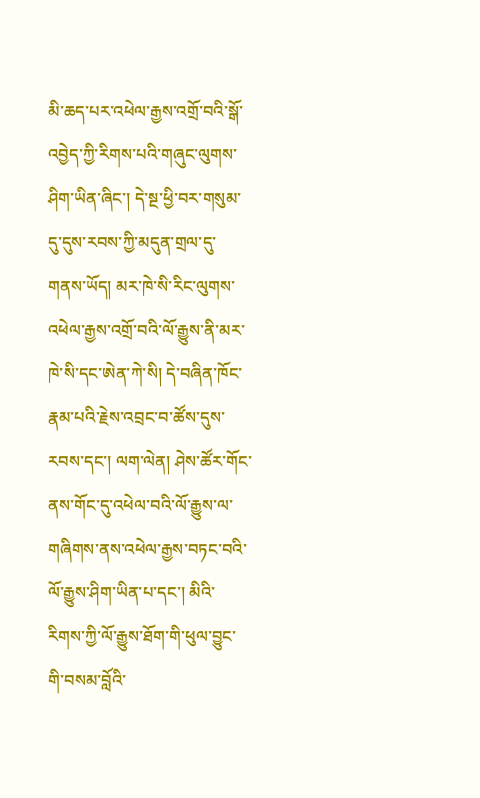མི་ཆད་པར་འཕེལ་རྒྱས་འགྲོ་བའི་སྒོ་འབྱེད་ཀྱི་རིགས་པའི་གཞུང་ལུགས་ཤིག་ཡིན་ཞིང་། དེ་སྔ་ཕྱི་བར་གསུམ་དུ་དུས་རབས་ཀྱི་མདུན་གྲལ་དུ་གནས་ཡོད། མར་ཁེ་སི་རིང་ལུགས་འཕེལ་རྒྱས་འགྲོ་བའི་ལོ་རྒྱུས་ནི་མར་ཁེ་སི་དང་ཨེན་ཀེ་སི། དེ་བཞིན་ཁོང་རྣམ་པའི་རྗེས་འབྲང་བ་ཚོས་དུས་རབས་དང་། ལག་ལེན། ཤེས་ཚོར་གོང་ནས་གོང་དུ་འཕེལ་བའི་ལོ་རྒྱུས་ལ་གཞིགས་ནས་འཕེལ་རྒྱས་བཏང་བའི་ལོ་རྒྱུས་ཤིག་ཡིན་པ་དང་། མིའི་རིགས་ཀྱི་ལོ་རྒྱུས་ཐོག་གི་ཕུལ་བྱུང་གི་བསམ་བློའི་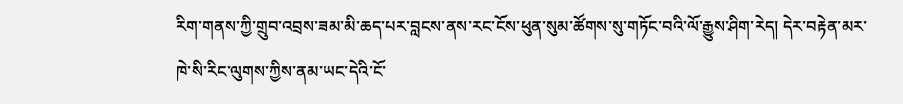རིག་གནས་ཀྱི་གྲུབ་འབྲས་ཟམ་མི་ཆད་པར་བླངས་ནས་རང་ངོས་ཕུན་སུམ་ཚོགས་སུ་གཏོང་བའི་ལོ་རྒྱུས་ཤིག་རེད། དེར་བརྟེན་མར་ཁེ་སི་རིང་ལུགས་ཀྱིས་ནམ་ཡང་དེའི་ངོ་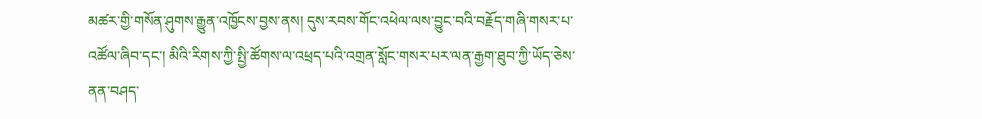མཚར་གྱི་གསོན་ཤུགས་རྒྱུན་འཁྱོངས་བྱས་ནས། དུས་རབས་གོང་འཕེལ་ལས་བྱུང་བའི་བརྗོད་གཞི་གསར་པ་འཚོལ་ཞིབ་དང་། མིའི་རིགས་ཀྱི་སྤྱི་ཚོགས་ལ་འཕྲད་པའི་འགྲན་སློང་གསར་པར་ལན་རྒྱག་ཐུབ་ཀྱི་ཡོད་ཅེས་ནན་བཤད་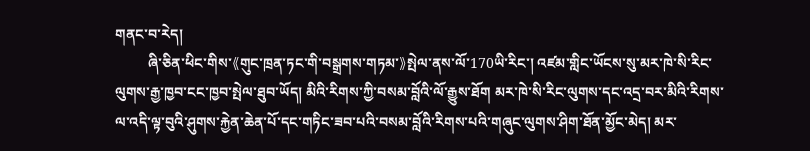གནང་བ་རེད།
         ཞི་ཅིན་ཕིང་གིས་《གུང་ཁྲན་ཏང་གི་བསྒྲགས་གཏམ་》སྤེལ་ནས་ལོ་170ཡི་རིང་། འཛམ་གླིང་ཡོངས་སུ་མར་ཁེ་སི་རིང་ལུགས་རྒྱ་ཁྱབ་ངང་ཁྱབ་སྤེལ་ཐུབ་ཡོད། མིའི་རིགས་ཀྱི་བསམ་བློའི་ལོ་རྒྱུས་ཐོག མར་ཁེ་སི་རིང་ལུགས་དང་འདྲ་བར་མིའི་རིགས་ལ་འདི་ལྟ་བུའི་ཤུགས་རྐྱེན་ཆེན་པོ་དང་གཏིང་ཟབ་པའི་བསམ་བློའི་རིགས་པའི་གཞུང་ལུགས་ཤིག་ཐོན་མྱོང་མེད། མར་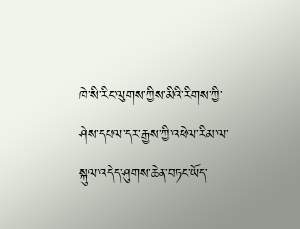ཁེ་སི་རིང་ལུགས་ཀྱིས་མིའི་རིགས་ཀྱི་ཤེས་དཔལ་དར་རྒྱས་ཀྱི་འཕེལ་རིམ་ལ་སྐུལ་འདེད་ཤུགས་ཆེན་བཏང་ཡོད་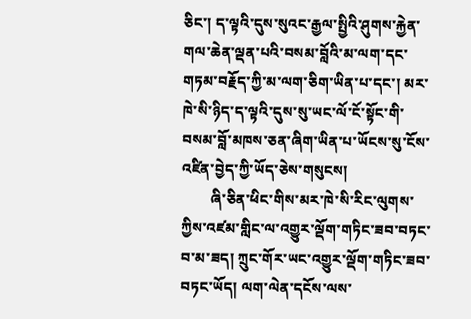ཅིང་། ད་ལྟའི་དུས་སུའང་རྒྱལ་སྤྱིའི་ཤུགས་རྐྱེན་གལ་ཆེན་ལྡན་པའི་བསམ་བློའི་མ་ལག་དང་གཏམ་བརྗོད་ཀྱི་མ་ལག་ཅིག་ཡིན་པ་དང་། མར་ཁེ་སི་ཉིད་ད་ལྟའི་དུས་སུ་ཡང་ལོ་ངོ་སྟོང་གི་བསམ་བློ་མཁས་ཅན་ཞིག་ཡིན་པ་ཡོངས་སུ་ངོས་འཛིན་བྱེད་ཀྱི་ཡོད་ཅེས་གསུངས།
        ཞི་ཅིན་ཕིང་གིས་མར་ཁེ་སི་རིང་ལུགས་ཀྱིས་འཛམ་གླིང་ལ་འགྱུར་ལྡོག་གཏིང་ཟབ་བཏང་བ་མ་ཟད། ཀྲུང་གོར་ཡང་འགྱུར་ལྡོག་གཏིང་ཟབ་བཏང་ཡོད། ལག་ལེན་དངོས་ལས་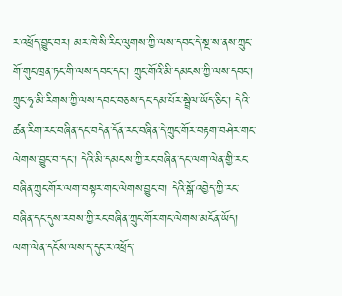ར་འཕྲོད་བྱུང་བར། མར་ཁེ་སི་རིང་ལུགས་ཀྱི་ལས་དབང་དེ་སྔ་ས་ནས་ཀྲུང་གོ་གུང་ཁྲན་ཏང་གི་ལས་དབང་དང་། ཀྲུང་གོའི་མི་དམངས་ཀྱི་ལས་དབང་། ཀྲུང་ཧྭ་མི་རིགས་ཀྱི་ལས་དབང་བཅས་དང་དམ་པོར་སྦྲེལ་ཡོད་ཅིང་། དེའི་ཚན་རིག་རང་བཞིན་དང་བདེན་དོན་རང་བཞིན་དེ་ཀྲུང་གོར་བརྟག་བཤེར་གང་ལེགས་བྱུང་བ་དང་། དེའི་མི་དམངས་ཀྱི་རང་བཞིན་དང་ལག་ལེན་གྱི་རང་བཞིན་ཀྲུང་གོར་ལག་བསྟར་གང་ལེགས་བྱུང་བ། དེའི་སྒོ་འབྱེད་ཀྱི་རང་བཞིན་དང་དུས་རབས་ཀྱི་རང་བཞིན་ཀྲུང་གོར་གང་ལེགས་མངོན་ཡོད། ལག་ལེན་དངོས་ལས་ད་དུང་ར་འཕྲོད་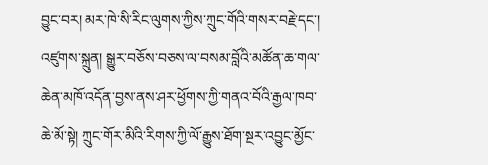བྱུང་བར། མར་ཁེ་སི་རིང་ལུགས་ཀྱིས་ཀྲུང་གོའི་གསར་བརྗེ་དང་། འཛུགས་སྐྲུན། སྒྱུར་བཅོས་བཅས་ལ་བསམ་བློའི་མཚོན་ཆ་གལ་ཆེན་མཁོ་འདོན་བྱས་ནས་ཤར་ཕྱོགས་ཀྱི་གནའ་བོའི་རྒྱལ་ཁབ་ཆེ་མོ་སྟེ། ཀྲུང་གོར་མིའི་རིགས་ཀྱི་ལོ་རྒྱུས་ཐོག་སྔར་འབྱུང་མྱོང་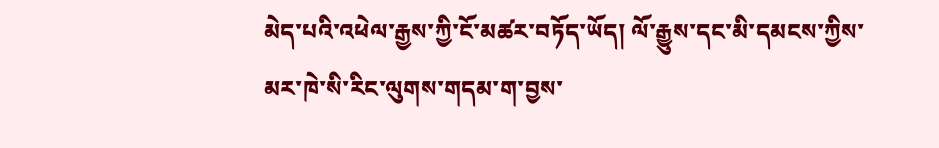མེད་པའི་འཕེལ་རྒྱས་ཀྱི་ངོ་མཚར་བཏོད་ཡོད། ལོ་རྒྱུས་དང་མི་དམངས་ཀྱིས་མར་ཁེ་སི་རིང་ལུགས་གདམ་ག་བྱས་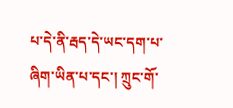པ་དེ་ནི་རྦད་དེ་ཡང་དག་པ་ཞིག་ཡིན་པ་དང་། ཀྲུང་གོ་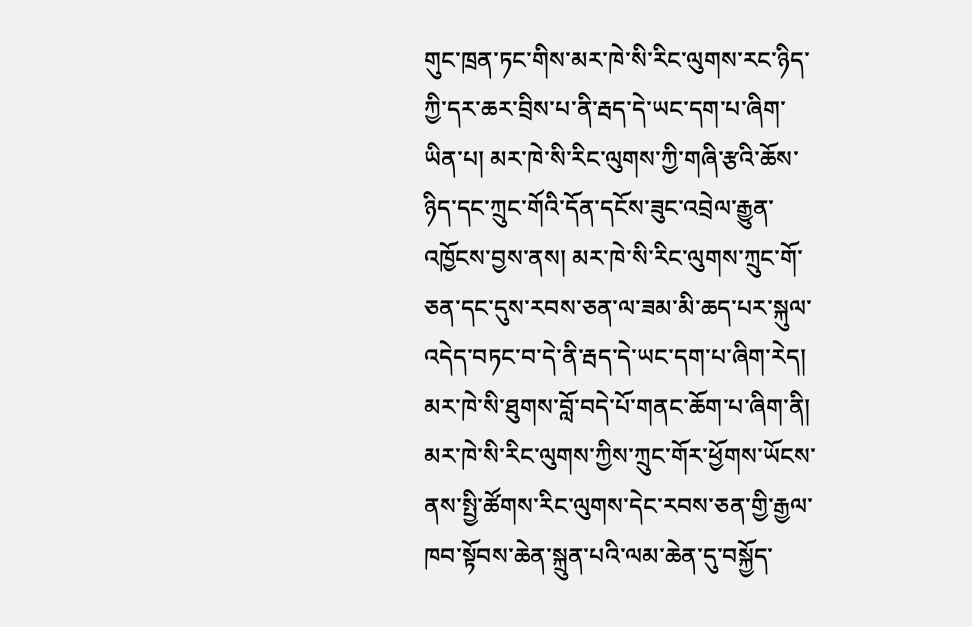གུང་ཁྲན་ཏང་གིས་མར་ཁེ་སི་རིང་ལུགས་རང་ཉིད་ཀྱི་དར་ཆར་བྲིས་པ་ནི་རྦད་དེ་ཡང་དག་པ་ཞིག་ཡིན་པ། མར་ཁེ་སི་རིང་ལུགས་ཀྱི་གཞི་རྩའི་ཆོས་ཉིད་དང་ཀྲུང་གོའི་དོན་དངོས་ཟུང་འབྲེལ་རྒྱུན་འཁྱོངས་བྱས་ནས། མར་ཁེ་སི་རིང་ལུགས་ཀྲུང་གོ་ཅན་དང་དུས་རབས་ཅན་ལ་ཟམ་མི་ཆད་པར་སྐུལ་འདེད་བཏང་བ་དེ་ནི་རྦད་དེ་ཡང་དག་པ་ཞིག་རེད། མར་ཁེ་སི་ཐུགས་བློ་བདེ་པོ་གནང་ཆོག་པ་ཞིག་ནི། མར་ཁེ་སི་རིང་ལུགས་ཀྱིས་ཀྲུང་གོར་ཕྱོགས་ཡོངས་ནས་སྤྱི་ཚོགས་རིང་ལུགས་དེང་རབས་ཅན་གྱི་རྒྱལ་ཁབ་སྟོབས་ཆེན་སྐྲུན་པའི་ལམ་ཆེན་དུ་བསྐྱོད་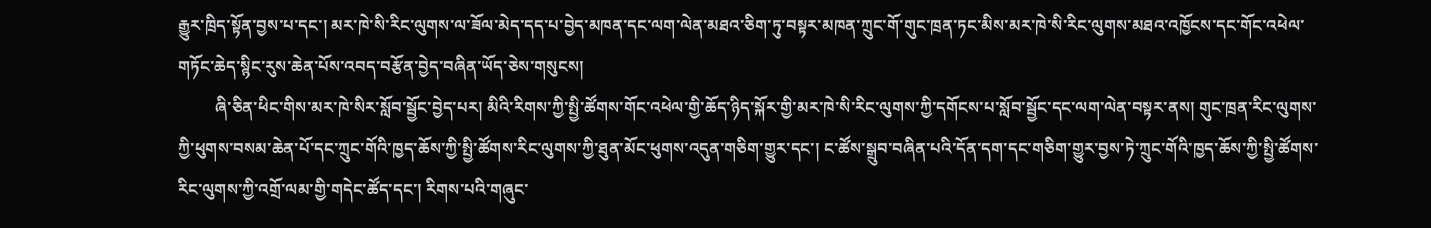རྒྱུར་ཁྲིད་སྟོན་བྱས་པ་དང་། མར་ཁེ་སི་རིང་ལུགས་ལ་ཟོལ་མེད་དད་པ་བྱེད་མཁན་དང་ལག་ལེན་མཐའ་ཅིག་ཏུ་བསྟར་མཁན་ཀྲུང་གོ་གུང་ཁྲན་ཏང་མིས་མར་ཁེ་སི་རིང་ལུགས་མཐའ་འཁྱོངས་དང་གོང་འཕེལ་གཏོང་ཆེད་སྙིང་རུས་ཆེན་པོས་འབད་བརྩོན་བྱེད་བཞིན་ཡོད་ཅེས་གསུངས།
         ཞི་ཅིན་ཕིང་གིས་མར་ཁེ་སིར་སློབ་སྦྱོང་བྱེད་པར། མིའི་རིགས་ཀྱི་སྤྱི་ཚོགས་གོང་འཕེལ་གྱི་ཆོད་ཉིད་སྐོར་གྱི་མར་ཁེ་སི་རིང་ལུགས་ཀྱི་དགོངས་པ་སློབ་སྦྱོང་དང་ལག་ལེན་བསྟར་ནས། གུང་ཁྲན་རིང་ལུགས་ཀྱི་ཕུགས་བསམ་ཆེན་པོ་དང་ཀྲུང་གོའི་ཁྱད་ཆོས་ཀྱི་སྤྱི་ཚོགས་རིང་ལུགས་ཀྱི་ཐུན་མོང་ཕུགས་འདུན་གཅིག་གྱུར་དང་། ང་ཚོས་སྒྲུབ་བཞིན་པའི་དོན་དག་དང་གཅིག་གྱུར་བྱས་ཏེ་ཀྲུང་གོའི་ཁྱད་ཆོས་ཀྱི་སྤྱི་ཚོགས་རིང་ལུགས་ཀྱི་འགྲོ་ལམ་གྱི་གདེང་ཚོད་དང་། རིགས་པའི་གཞུང་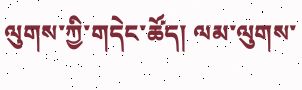ལུགས་ཀྱི་གདེང་ཚོད། ལམ་ལུགས་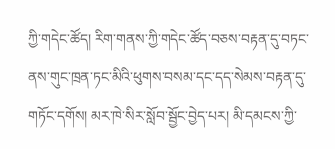ཀྱི་གདེང་ཚོད། རིག་གནས་ཀྱི་གདེང་ཚོད་བཅས་བརྟན་དུ་བཏང་ནས་གུང་ཁྲན་ཏང་མིའི་ཕུགས་བསམ་དང་དད་སེམས་བརྟན་དུ་གཏོང་དགོས། མར་ཁེ་སིར་སློབ་སྦྱོང་བྱེད་པར། མི་དམངས་ཀྱི་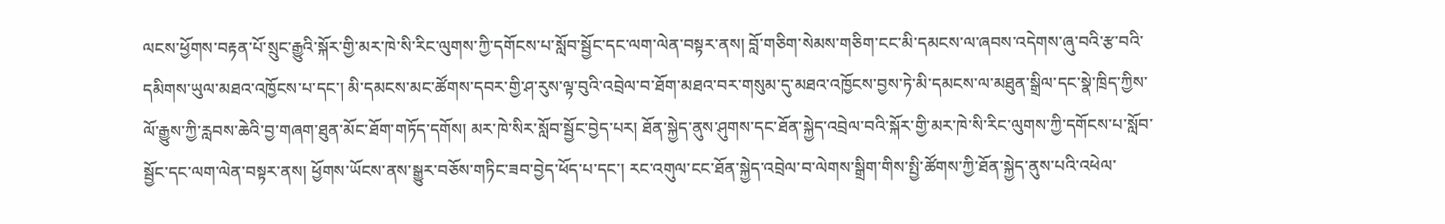ལངས་ཕྱོགས་བརྟན་པོ་སྲུང་རྒྱུའི་སྐོར་གྱི་མར་ཁེ་སི་རིང་ལུགས་ཀྱི་དགོངས་པ་སློབ་སྦྱོང་དང་ལག་ལེན་བསྟར་ནས། བློ་གཅིག་སེམས་གཅིག་ངང་མི་དམངས་ལ་ཞབས་འདེགས་ཞུ་བའི་རྩ་བའི་དམིགས་ཡུལ་མཐའ་འཁྱོངས་པ་དང་། མི་དམངས་མང་ཚོགས་དབར་གྱི་ཤ་རུས་ལྟ་བུའི་འབྲེལ་བ་ཐོག་མཐའ་བར་གསུམ་དུ་མཐའ་འཁྱོངས་བྱས་ཏེ་མི་དམངས་ལ་མཐུན་སྒྲིལ་དང་སྣེ་ཁྲིད་ཀྱིས་ལོ་རྒྱུས་ཀྱི་རླབས་ཆེའི་བྱ་གཞག་ཐུན་མོང་ཐོག་གཏོད་དགོས། མར་ཁེ་སིར་སློབ་སྦྱོང་བྱེད་པར། ཐོན་སྐྱེད་ནུས་ཤུགས་དང་ཐོན་སྐྱེད་འབྲེལ་བའི་སྐོར་གྱི་མར་ཁེ་སི་རིང་ལུགས་ཀྱི་དགོངས་པ་སློབ་སྦྱོང་དང་ལག་ལེན་བསྟར་ནས། ཕྱོགས་ཡོངས་ནས་སྒྱུར་བཅོས་གཏིང་ཟབ་བྱེད་ཕོད་པ་དང་། རང་འགུལ་ངང་ཐོན་སྐྱེད་འབྲེལ་བ་ལེགས་སྒྲིག་གིས་སྤྱི་ཚོགས་ཀྱི་ཐོན་སྐྱེད་ནུས་པའི་འཕེལ་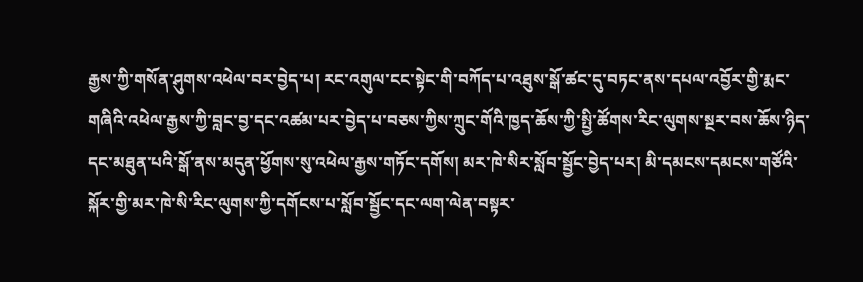རྒྱས་ཀྱི་གསོན་ཤུགས་འཕེལ་བར་བྱེད་པ། རང་འགུལ་ངང་སྟེང་གི་བཀོད་པ་འཐུས་སྒོ་ཚང་དུ་བཏང་ནས་དཔལ་འབྱོར་གྱི་རྨང་གཞིའི་འཕེལ་རྒྱས་ཀྱི་བླང་བྱ་དང་འཚམ་པར་བྱེད་པ་བཅས་ཀྱིས་ཀྲུང་གོའི་ཁྱད་ཆོས་ཀྱི་སྤྱི་ཚོགས་རིང་ལུགས་སྔར་བས་ཆོས་ཉིད་དང་མཐུན་པའི་སྒོ་ནས་མདུན་ཕྱོགས་སུ་འཕེལ་རྒྱས་གཏོང་དགོས། མར་ཁེ་སིར་སློབ་སྦྱོང་བྱེད་པར། མི་དམངས་དམངས་གཙོའི་སྐོར་གྱི་མར་ཁེ་སི་རིང་ལུགས་ཀྱི་དགོངས་པ་སློབ་སྦྱོང་དང་ལག་ལེན་བསྟར་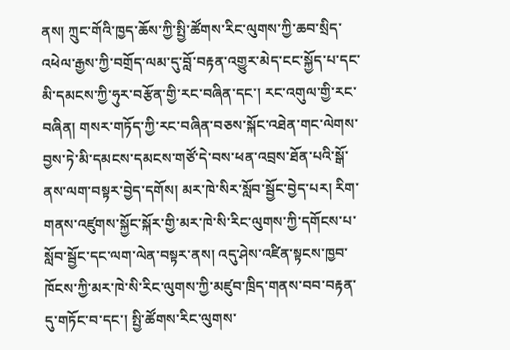ནས། ཀྲུང་གོའི་ཁྱད་ཆོས་ཀྱི་སྤྱི་ཚོགས་རིང་ལུགས་ཀྱི་ཆབ་སྲིད་འཕེལ་རྒྱས་ཀྱི་བགྲོད་ལམ་དུ་བློ་བརྟན་འགྱུར་མེད་ངང་སྐྱོད་པ་དང་མི་དམངས་ཀྱི་ཧུར་བརྩོན་གྱི་རང་བཞིན་དང་། རང་འགུལ་གྱི་རང་བཞིན། གསར་གཏོད་ཀྱི་རང་བཞིན་བཅས་སྐོང་འཐེན་གང་ལེགས་བྱས་ཏེ་མི་དམངས་དམངས་གཙོ་དེ་བས་ཕན་འབྲས་ཐོན་པའི་སྒོ་ནས་ལག་བསྟར་བྱེད་དགོས། མར་ཁེ་སིར་སློབ་སྦྱོང་བྱེད་པར། རིག་གནས་འཛུགས་སྐྱོང་སྐོར་གྱི་མར་ཁེ་སི་རིང་ལུགས་ཀྱི་དགོངས་པ་སློབ་སྦྱོང་དང་ལག་ལེན་བསྟར་ནས། འདུ་ཤེས་འཛིན་སྟངས་ཁྱབ་ཁོངས་ཀྱི་མར་ཁེ་སི་རིང་ལུགས་ཀྱི་མཛུབ་ཁྲིད་གནས་བབ་བརྟན་དུ་གཏོང་བ་དང་། སྤྱི་ཚོགས་རིང་ལུགས་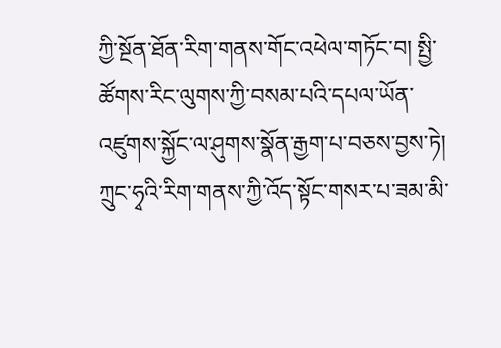ཀྱི་སྔོན་ཐོན་རིག་གནས་གོང་འཕེལ་གཏོང་བ། སྤྱི་ཚོགས་རིང་ལུགས་ཀྱི་བསམ་པའི་དཔལ་ཡོན་འཛུགས་སྐྱོང་ལ་ཤུགས་སྣོན་རྒྱག་པ་བཅས་བྱས་ཏེ། ཀྲུང་ཧྭའི་རིག་གནས་ཀྱི་འོད་སྟོང་གསར་པ་ཟམ་མི་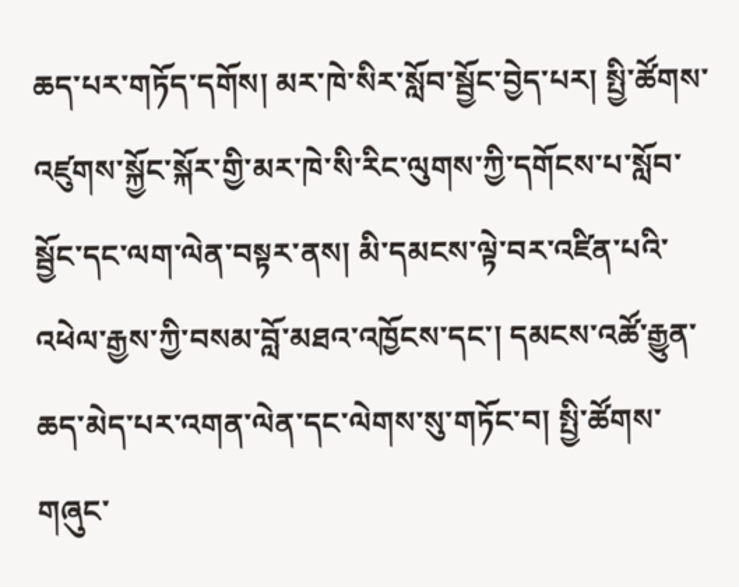ཆད་པར་གཏོད་དགོས། མར་ཁེ་སིར་སློབ་སྦྱོང་བྱེད་པར། སྤྱི་ཚོགས་འཛུགས་སྐྱོང་སྐོར་གྱི་མར་ཁེ་སི་རིང་ལུགས་ཀྱི་དགོངས་པ་སློབ་སྦྱོང་དང་ལག་ལེན་བསྟར་ནས། མི་དམངས་ལྟེ་བར་འཛིན་པའི་འཕེལ་རྒྱས་ཀྱི་བསམ་བློ་མཐའ་འཁྱོངས་དང་། དམངས་འཚོ་རྒྱུན་ཆད་མེད་པར་འགན་ལེན་དང་ལེགས་སུ་གཏོང་བ། སྤྱི་ཚོགས་གཞུང་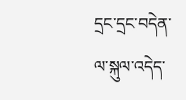དྲང་དྲང་བདེན་ལ་སྐུལ་འདེད་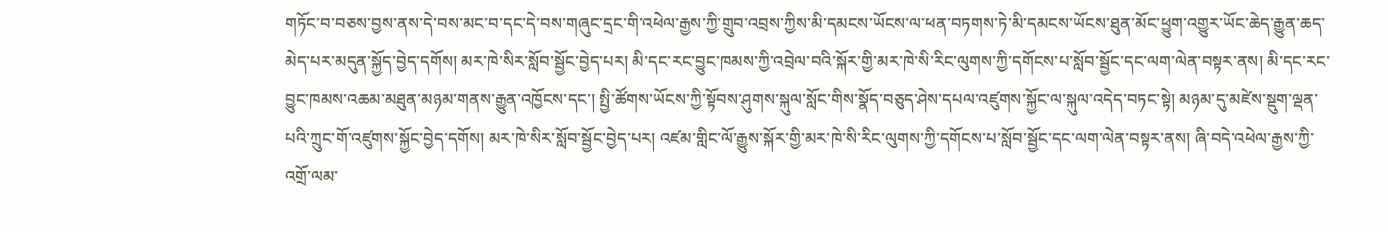གཏོང་བ་བཅས་བྱས་ནས་དེ་བས་མང་བ་དང་དེ་བས་གཞུང་དྲང་གི་འཕེལ་རྒྱས་ཀྱི་གྲུབ་འབྲས་ཀྱིས་མི་དམངས་ཡོངས་ལ་ཕན་བཏགས་ཏེ་མི་དམངས་ཡོངས་ཐུན་མོང་ཕྱུག་འགྱུར་ཡོང་ཆེད་རྒྱུན་ཆད་མེད་པར་མདུན་སྐྱོད་བྱེད་དགོས། མར་ཁེ་སིར་སློབ་སྦྱོང་བྱེད་པར། མི་དང་རང་བྱུང་ཁམས་ཀྱི་འབྲེལ་བའི་སྐོར་གྱི་མར་ཁེ་སི་རིང་ལུགས་ཀྱི་དགོངས་པ་སློབ་སྦྱོང་དང་ལག་ལེན་བསྟར་ནས། མི་དང་རང་བྱུང་ཁམས་འཆམ་མཐུན་མཉམ་གནས་རྒྱུན་འཁྱོངས་དང་། སྤྱི་ཚོགས་ཡོངས་ཀྱི་སྟོབས་ཤུགས་སྐུལ་སློང་གིས་སྣོད་བཅུད་ཤེས་དཔལ་འཛུགས་སྐྱོང་ལ་སྐུལ་འདེད་བཏང་སྟེ། མཉམ་དུ་མཛེས་སྡུག་ལྡན་པའི་ཀྲུང་གོ་འཛུགས་སྐྱོང་བྱེད་དགོས། མར་ཁེ་སིར་སློབ་སྦྱོང་བྱེད་པར། འཛམ་གླིང་ལོ་རྒྱུས་སྐོར་གྱི་མར་ཁེ་སི་རིང་ལུགས་ཀྱི་དགོངས་པ་སློབ་སྦྱོང་དང་ལག་ལེན་བསྟར་ནས། ཞི་བདེ་འཕེལ་རྒྱས་ཀྱི་འགྲོ་ལམ་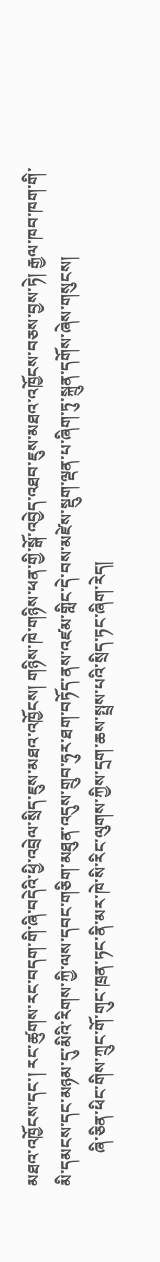མཐའ་འཁྱོངས་དང་། རང་ཚུགས་རང་བདག་གི་ཞི་བདེའི་ཕྱི་འབྲེལ་སྲིད་ཇུས་མཐའ་འཁྱོངས། གཉིས་ཁེ་གཉིས་ཕན་གྱི་སྒོ་འབྱེད་འཐབ་ཇུས་མཐའ་འཁྱོངས་བཅས་བྱས་ཏེ། རྒྱལ་ཁབ་ཁག་གི་མི་དམངས་དང་མཉམ་དུ་མིའི་རིགས་ཀྱི་ལས་དབང་གཅིག་མཐུན་འདུས་གྲུབ་ཧུར་ཐག་བཏོད་ནས་འཛམ་གླིང་དེ་བས་མཛེས་སྡུག་ལྡན་པ་ཞིག་ཏུ་སྐྲུན་དགོས་ཞེས་གསུངས།
        ཞི་ཅིན་ཕིང་གིས་ཀྲུང་གོ་གུང་ཁྲན་ཏང་ནི་མར་ཁེ་སི་རིང་ལུགས་ཀྱིས་དྲག་ཆས་སྤྲས་པའི་སྲིད་ཏང་ཞིག་རེད།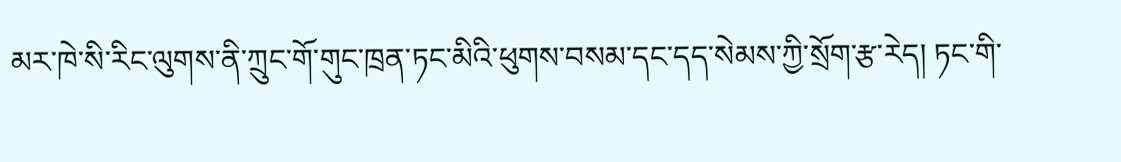མར་ཁེ་སི་རིང་ལུགས་ནི་ཀྲུང་གོ་གུང་ཁྲན་ཏང་མིའི་ཕུགས་བསམ་དང་དད་སེམས་ཀྱི་སྲོག་རྩ་རེད། ཏང་གི་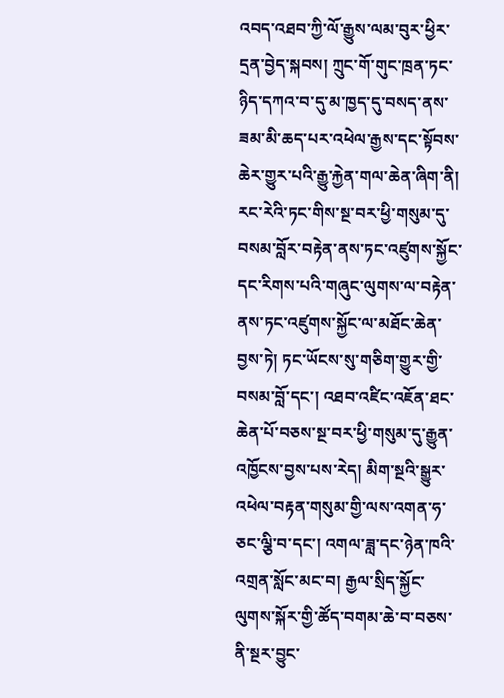འབད་འཐབ་ཀྱི་ལོ་རྒྱུས་ལམ་བུར་ཕྱིར་དྲན་བྱེད་སྐབས། ཀྲུང་གོ་གུང་ཁྲན་ཏང་ཉིད་དཀའ་བ་དུ་མ་ཁྱད་དུ་བསད་ནས་ཟམ་མི་ཆད་པར་འཕེལ་རྒྱས་དང་སྟོབས་ཆེར་གྱུར་པའི་རྒྱུ་རྐྱེན་གལ་ཆེན་ཞིག་ནི། རང་རེའི་ཏང་གིས་སྔ་བར་ཕྱི་གསུམ་དུ་བསམ་བློར་བརྟེན་ནས་ཏང་འཛུགས་སྐྱོང་དང་རིགས་པའི་གཞུང་ལུགས་ལ་བརྟེན་ནས་ཏང་འཛུགས་སྐྱོང་ལ་མཐོང་ཆེན་བྱས་ཏེ། ཏང་ཡོངས་སུ་གཅིག་གྱུར་གྱི་བསམ་བློ་དང་། འཐབ་འཛིང་འཇོན་ཐང་ཆེན་པོ་བཅས་སྔ་བར་ཕྱི་གསུམ་དུ་རྒྱུན་འཁྱོངས་བྱས་པས་རེད། མིག་སྔའི་སྒྱུར་འཕེལ་བརྟན་གསུམ་གྱི་ལས་འགན་ཧ་ཅང་ལྕི་བ་དང་། འགལ་ཟླ་དང་ཉེན་ཁའི་འགྲན་སློང་མང་བ། རྒྱལ་སྲིད་སྐྱོང་ལུགས་སྐོར་གྱི་ཚོད་བགམ་ཆེ་བ་བཅས་ནི་སྔར་བྱུང་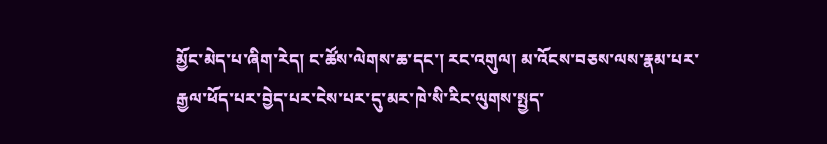མྱོང་མེད་པ་ཞིག་རེད། ང་ཚོས་ལེགས་ཆ་དང་། རང་འགུལ། མ་འོངས་བཅས་ལས་རྣམ་པར་རྒྱལ་ཕོད་པར་བྱེད་པར་ངེས་པར་དུ་མར་ཁེ་སི་རིང་ལུགས་སྤྱད་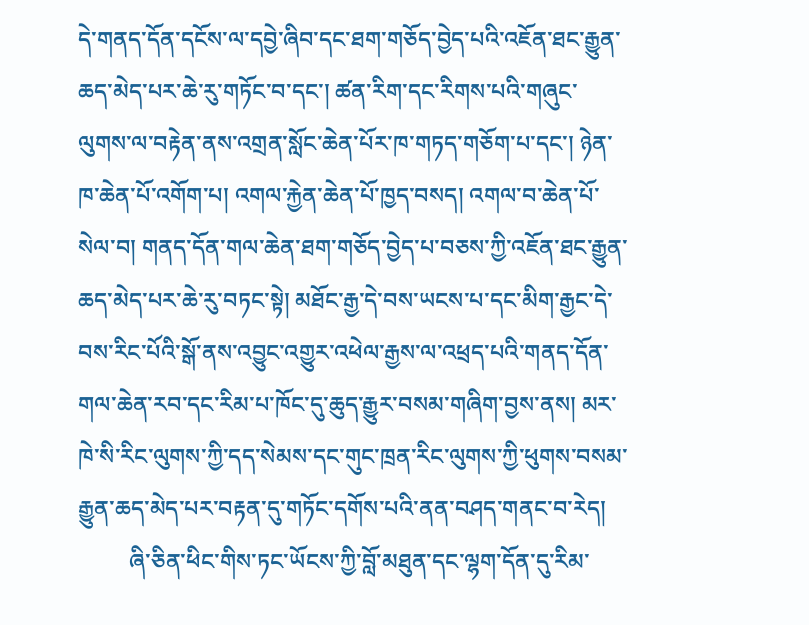དེ་གནད་དོན་དངོས་ལ་དབྱེ་ཞིབ་དང་ཐག་གཅོད་བྱེད་པའི་འཇོན་ཐང་རྒྱུན་ཆད་མེད་པར་ཆེ་རུ་གཏོང་བ་དང་། ཚན་རིག་དང་རིགས་པའི་གཞུང་ལུགས་ལ་བརྟེན་ནས་འགྲན་སློང་ཆེན་པོར་ཁ་གཏད་གཅོག་པ་དང་། ཉེན་ཁ་ཆེན་པོ་འགོག་པ། འགལ་རྐྱེན་ཆེན་པོ་ཁྱད་བསད། འགལ་བ་ཆེན་པོ་སེལ་བ། གནད་དོན་གལ་ཆེན་ཐག་གཅོད་བྱེད་པ་བཅས་ཀྱི་འཇོན་ཐང་རྒྱུན་ཆད་མེད་པར་ཆེ་རུ་བཏང་སྟེ། མཐོང་རྒྱ་དེ་བས་ཡངས་པ་དང་མིག་རྒྱང་དེ་བས་རིང་པོའི་སྒོ་ནས་འབྱུང་འགྱུར་འཕེལ་རྒྱས་ལ་འཕྲད་པའི་གནད་དོན་གལ་ཆེན་རབ་དང་རིམ་པ་ཁོང་དུ་ཆུད་རྒྱུར་བསམ་གཞིག་བྱས་ནས། མར་ཁེ་སི་རིང་ལུགས་ཀྱི་དད་སེམས་དང་གུང་ཁྲན་རིང་ལུགས་ཀྱི་ཕུགས་བསམ་རྒྱུན་ཆད་མེད་པར་བརྟན་དུ་གཏོང་དགོས་པའི་ནན་བཤད་གནང་བ་རེད།
         ཞི་ཅིན་ཕིང་གིས་ཏང་ཡོངས་ཀྱི་བློ་མཐུན་དང་ལྷག་དོན་དུ་རིམ་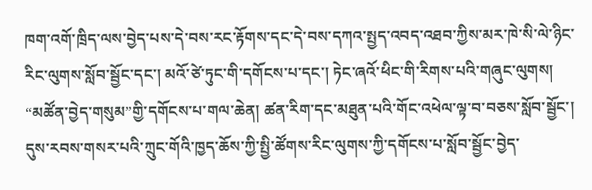ཁག་འགོ་ཁྲིད་ལས་བྱེད་པས་དེ་བས་རང་རྟོགས་དང་དེ་བས་དཀའ་སྤྱད་འབད་འཐབ་ཀྱིས་མར་ཁེ་སི་ལེ་ཉིང་རིང་ལུགས་སློབ་སྦྱོང་དང་། མའོ་ཙེ་ཏུང་གི་དགོངས་པ་དང་། ཏེང་ཞའོ་ཕིང་གི་རིགས་པའི་གཞུང་ལུགས། “མཚོན་བྱེད་གསུམ”གྱི་དགོངས་པ་གལ་ཆེན། ཚན་རིག་དང་མཐུན་པའི་གོང་འཕེལ་ལྟ་བ་བཅས་སློབ་སྦྱོང་། དུས་རབས་གསར་པའི་ཀྲུང་གོའི་ཁྱད་ཆོས་ཀྱི་སྤྱི་ཚོགས་རིང་ལུགས་ཀྱི་དགོངས་པ་སློབ་སྦྱོང་བྱེད་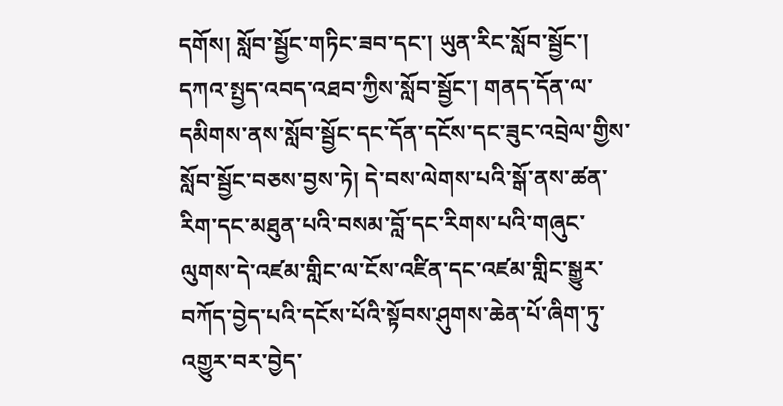དགོས། སློབ་སྦྱོང་གཏིང་ཟབ་དང་། ཡུན་རིང་སློབ་སྦྱོང་། དཀའ་སྤྱད་འབད་འཐབ་ཀྱིས་སློབ་སྦྱོང་། གནད་དོན་ལ་དམིགས་ནས་སློབ་སྦྱོང་དང་དོན་དངོས་དང་ཟུང་འབྲེལ་གྱིས་སློབ་སྦྱོང་བཅས་བྱས་ཏེ། དེ་བས་ལེགས་པའི་སྒོ་ནས་ཚན་རིག་དང་མཐུན་པའི་བསམ་བློ་དང་རིགས་པའི་གཞུང་ལུགས་དེ་འཛམ་གླིང་ལ་ངོས་འཛིན་དང་འཛམ་གླིང་སྒྱུར་བཀོད་བྱེད་པའི་དངོས་པོའི་སྟོབས་ཤུགས་ཆེན་པོ་ཞིག་ཏུ་འགྱུར་བར་བྱེད་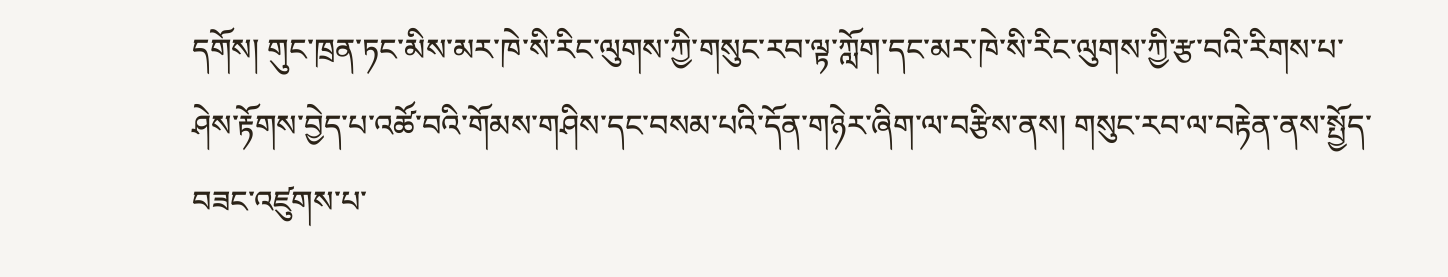དགོས། གུང་ཁྲན་ཏང་མིས་མར་ཁེ་སི་རིང་ལུགས་ཀྱི་གསུང་རབ་ལྟ་ཀློག་དང་མར་ཁེ་སི་རིང་ལུགས་ཀྱི་རྩ་བའི་རིགས་པ་ཤེས་རྟོགས་བྱེད་པ་འཚོ་བའི་གོམས་གཤིས་དང་བསམ་པའི་དོན་གཉེར་ཞིག་ལ་བརྩིས་ནས། གསུང་རབ་ལ་བརྟེན་ནས་སྤྱོད་བཟང་འཛུགས་པ་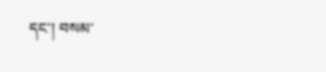དང་། བསམ་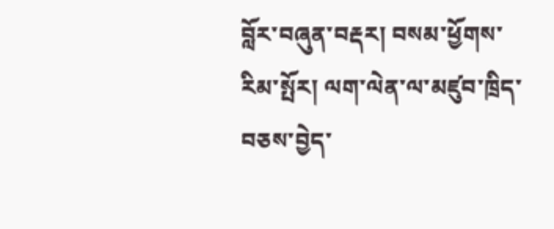བློར་བཞུན་བརྡར། བསམ་ཕྱོགས་རིམ་སྤོར། ལག་ལེན་ལ་མཛུབ་ཁྲིད་བཅས་བྱེད་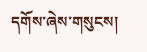དགོས་ཞེས་གསུངས།